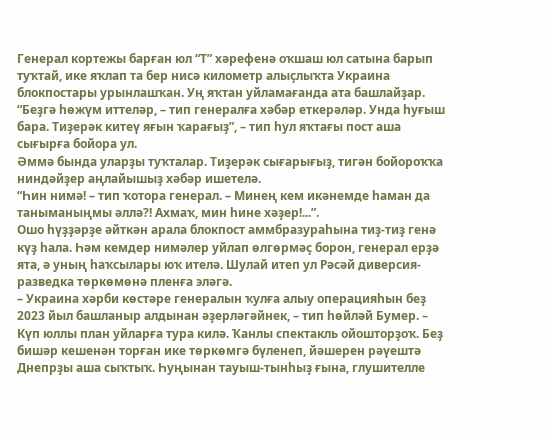Генерал кортежы барған юл “Т” хәрефенә оҡшаш юл сатына барып туҡтай, ике яҡлап та бер нисә километр алыҫлыҡта Украина блокпостары урынлашҡан. Уң яҡтан уйламағанда ата башлайҙар. “Беҙгә һөжүм иттеләр, – тип генералға хәбәр еткерәләр. Унда һуғыш бара. Тиҙерәк китеү яғын ҡарағыҙ”, – тип һул яҡтағы пост аша сығырға бойора ул.
Әммә бында уларҙы туҡталар. Тиҙерәк сығарығыҙ, тигән бойороҡҡа ниндәйҙер аңлайышыҙ хәбәр ишетелә.
“Һин нимә! – тип ҡотора генерал. – Минең кем икәнемде һаман да таныманыңмы әллә?! Ахмаҡ, мин һине хәҙер!...”.
Ошо һүҙҙәрҙе әйткән арала блокпост аммбразураһына тиҙ-тиҙ генә күҙ һала. Һәм кемдер нимәлер уйлап өлгөрмәҫ борон, генерал ерҙә ята, ә уның һаҡсылары юҡ ителә. Шулай итеп ул Рәсәй диверсия-разведка төркөмөнә пленға эләгә.
– Украина хәрби көстәре генералын ҡулға алыу операцияһын беҙ 2023 йыл башланыр алдынан әҙерләгәйнек, – тип һөйләй Бумер. – Күп юллы план уйларға тура килә. Ҡанлы спектакль ойошторҙоҡ. Беҙ бишәр кешенән торған ике төркөмгә бүленеп, йәшерен рәүештә Днепрҙы аша сыҡтыҡ. Һуңынан тауыш-тынһыҙ ғына, глушителле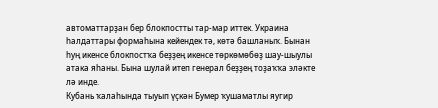автоматтарҙан бер блокпостты тар-мар иттек. Украина һалдаттары формаһына кейендек тә, көтә башланыҡ. Бынан һуң икенсе блокпостҡа беҙҙең икенсе төркөмөбөҙ шау-шыулы атака яһаны. Бына шулай итеп генерал беҙҙең тоҙаҡҡа эләкте лә инде.
Кубань ҡалаһында тыуып үҫкән Бумер ҡушаматлы яугир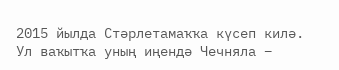2015 йылда Стәрлетамаҡҡа күсеп килә. Ул ваҡытҡа уның иңендә Чечняла –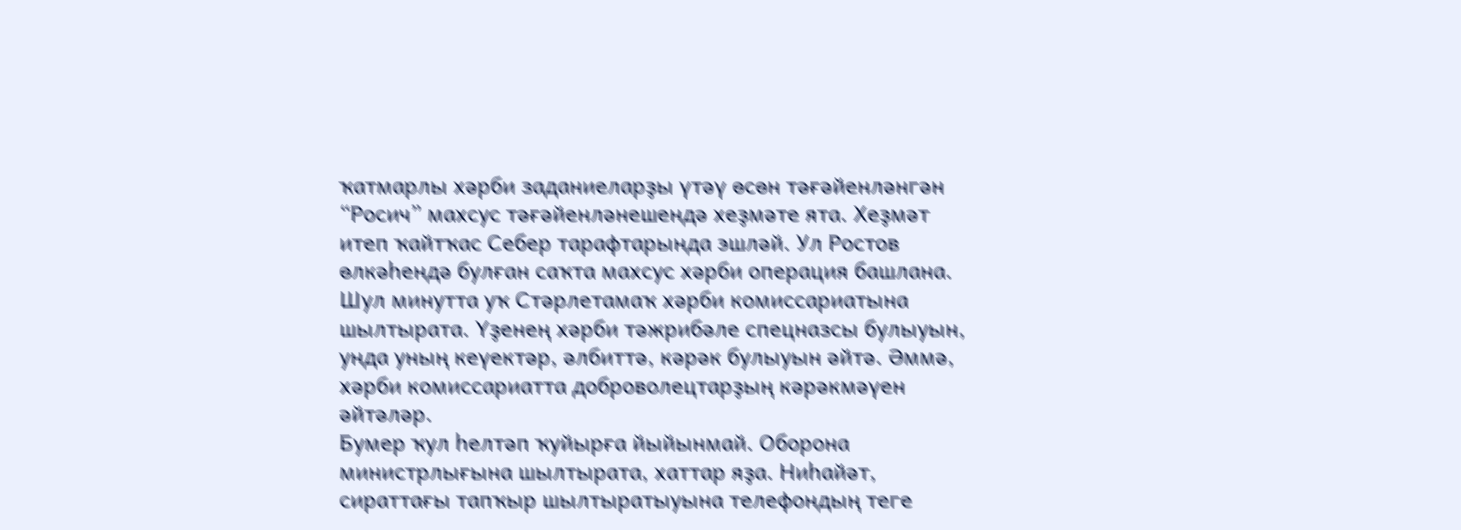ҡатмарлы хәрби заданиеларҙы үтәү өсөн тәғәйенләнгән “Росич” махсус тәғәйенләнешендә хеҙмәте ята. Хеҙмәт итеп ҡайтҡас Себер тарафтарында эшләй. Ул Ростов өлкәһендә булған саҡта махсус хәрби операция башлана. Шул минутта уҡ Стәрлетамаҡ хәрби комиссариатына шылтырата. Үҙенең хәрби тәжрибәле спецназсы булыуын, унда уның кеүектәр, әлбиттә, кәрәк булыуын әйтә. Әммә, хәрби комиссариатта доброволецтарҙың кәрәкмәүен әйтәләр.
Бумер ҡул һелтәп ҡуйырға йыйынмай. Оборона министрлығына шылтырата, хаттар яҙа. Ниһайәт, сираттағы тапҡыр шылтыратыуына телефондың теге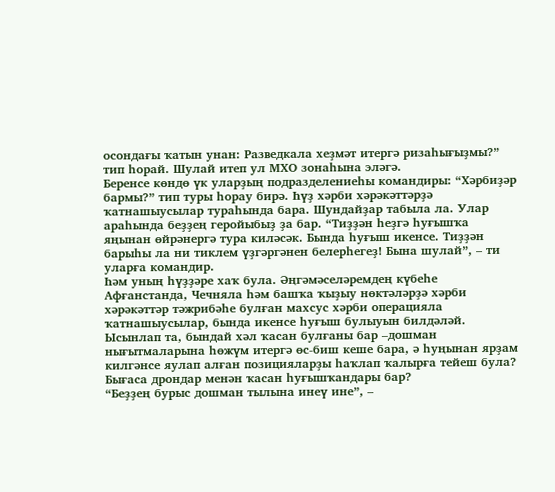осондағы ҡатын унан: Разведкала хеҙмәт итергә ризаһығыҙмы?” тип һорай. Шулай итеп ул МХО зонаһына эләгә.
Беренсе көндө үк уларҙың подразделениеһы командиры: “Хәрбиҙәр бармы?” тип туры һорау бирә. Һүҙ хәрби хәрәкәттәрҙә ҡатнашыусылар тураһында бара. Шундайҙар табыла ла. Улар араһында беҙҙең геройыбыҙ ҙа бар. “Тиҙҙән һеҙгә һуғышҡа яңынан өйрәнергә тура киләсәк. Бында һуғыш икенсе. Тиҙҙән барыһы ла ни тиклем үҙгәргәнен белерһегеҙ! Бына шулай”, – ти уларға командир.
Һәм уның һүҙҙәре хаҡ була. Әңгәмәселәремдең күбеһе Афғанстанда, Чечняла һәм башҡа ҡыҙыу нөктәләрҙә хәрби хәрәкәттәр тәжрибәһе булған махсус хәрби операцияла ҡатнашыусылар, бында икенсе һуғыш булыуын билдәләй. Ысынлап та, бындай хәл ҡасан булғаны бар –дошман нығытмаларына һөжүм итергә өс-биш кеше бара, ә һуңынан ярҙам килгәнсе яулап алған позицияларҙы һаҡлап ҡалырға тейеш була? Бығаса дрондар менән ҡасан һуғышҡандары бар?
“Беҙҙең бурыс дошман тылына инеү ине”, –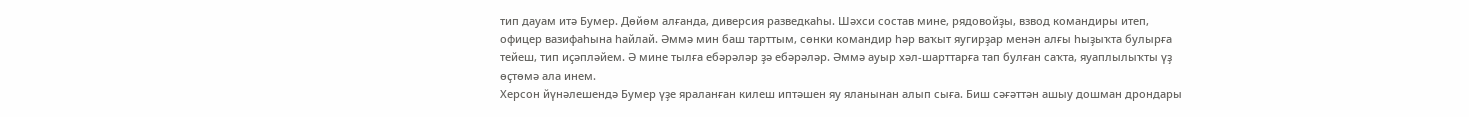тип дауам итә Бумер. Дөйөм алғанда, диверсия разведкаһы. Шәхси состав мине, рядовойҙы, взвод командиры итеп, офицер вазифаһына һайлай. Әммә мин баш тарттым, сөнки командир һәр ваҡыт яугирҙар менән алғы һыҙыҡта булырға тейеш, тип иҫәпләйем. Ә мине тылға ебәрәләр ҙә ебәрәләр. Әммә ауыр хәл-шарттарға тап булған саҡта, яуаплылыҡты үҙ өҫтөмә ала инем.
Херсон йүнәлешендә Бумер үҙе яраланған килеш иптәшен яу яланынан алып сыға. Биш сәғәттән ашыу дошман дрондары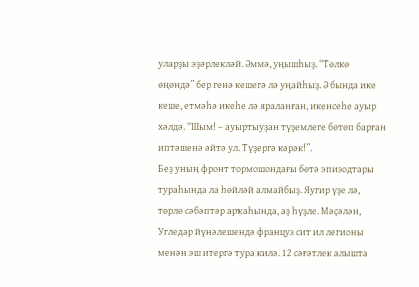уларҙы эҙәрлекләй. Әммә, уңышһыҙ. “Төлкө өңөндә” бер генә кешегә лә уңайһыҙ. Ә бында ике кеше, етмәһә икеһе лә яраланған, икенсеһе ауыр хәлдә. “Шым! – ауыртыуҙан түҙемлеге бөтөп барған иптәшенә әйтә ул. Түҙергә кәрәк!”.
Беҙ уның фронт тормошондағы бөтә эпизодтары тураһында ла һөйләй алмайбыҙ. Яугир үҙе лә, төрлө сәбәптәр арҡаһында, аҙ һүҙле. Мәҫәлән, Угледар йүнәлешендә француз сит ил легионы менән эш итергә тура килә. 12 сәғәтлек алышта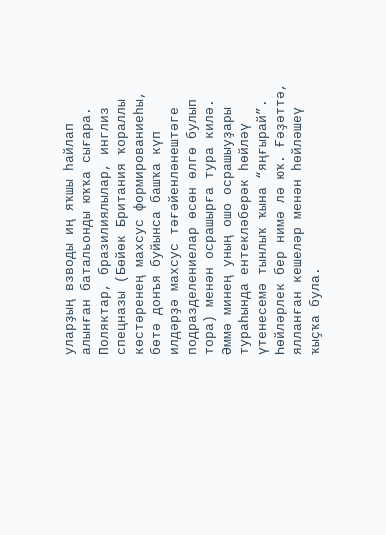уларҙың взводы иң яҡшы һайлап алынған батальонды юҡҡа сығара. Поляктар, бразилиялылар, инглиз спецназы (Бөйөк Британия ҡораллы көстәренең махсус формированиеһы, бөтә донъя буйынса башҡа күп илдәрҙә махсус тәғәйенләнештәге подразделениелар өсөн өлгө булып тора) менән осрашырға тура килә.
Әммә минең уның ошо осрашыуҙары тураһында ентекләберәк һөйләү үтенесемә тынлыҡ ҡына “яңғырай”. Һөйләрлек бер нимә лә юҡ. Ғәҙәттә, ялланған кешеләр менән һөйләшеү ҡыҫҡа була.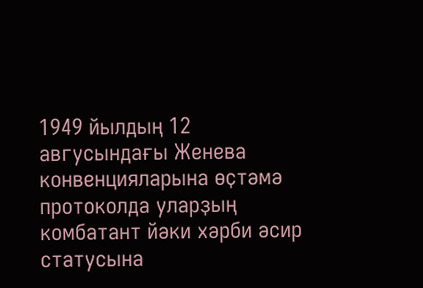1949 йылдың 12 авгусындағы Женева конвенцияларына өҫтәмә протоколда уларҙың комбатант йәки хәрби әсир статусына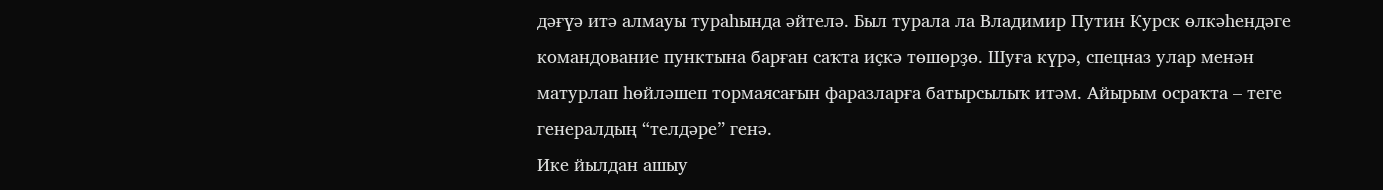дәғүә итә алмауы тураһында әйтелә. Был турала ла Владимир Путин Курск өлкәһендәге командование пунктына барған саҡта иҫкә төшөрҙө. Шуға күрә, спецназ улар менән матурлап һөйләшеп тормаясағын фаразларға батырсылыҡ итәм. Айырым осраҡта – теге генералдың “телдәре” генә.
Ике йылдан ашыу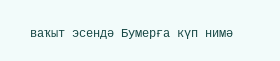ваҡыт эсендә Бумерға күп нимә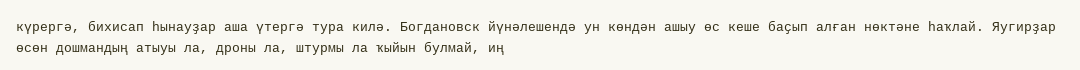күрергә, бихисап һынауҙар аша үтергә тура килә. Богдановск йүнәлешендә ун көндән ашыу өс кеше баҫып алған нөктәне һаҡлай. Яугирҙар өсөн дошмандың атыуы ла, дроны ла, штурмы ла ҡыйын булмай, иң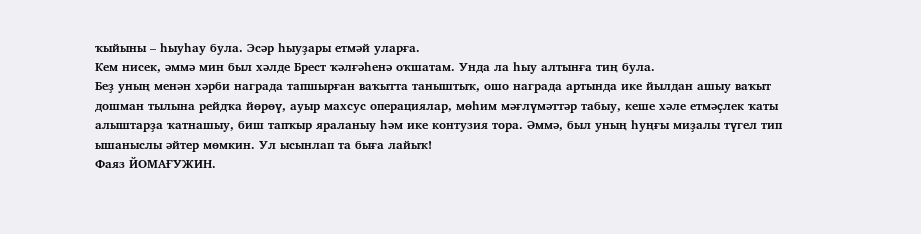ҡыйыны – һыуһау була. Эсәр һыуҙары етмәй уларға.
Кем нисек, әммә мин был хәлде Брест ҡәлғәһенә оҡшатам. Унда ла һыу алтынға тиң була.
Беҙ уның менән хәрби награда тапшырған ваҡытта таныштыҡ, ошо награда артында ике йылдан ашыу ваҡыт дошман тылына рейдҡа йөрөү, ауыр махсус операциялар, мөһим мәғлүмәттәр табыу, кеше хәле етмәҫлек ҡаты алыштарҙа ҡатнашыу, биш тапҡыр яраланыу һәм ике контузия тора. Әммә, был уның һуңғы миҙалы түгел тип ышаныслы әйтер мөмкин. Ул ысынлап та быға лайыҡ!
Фаяз ЙОМАҒУЖИН.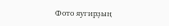Фото яугирҙың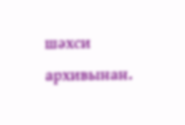шәхси архивынан.